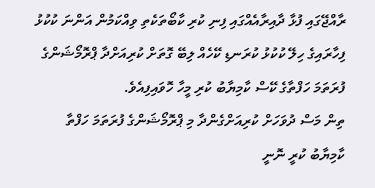ރާއްޖޭގައި ފުޅާ ދާއިރާއެއްގައި ފިނި ކުރި ކާބޯތަކެތި ވިއްކަމުން އަންނަ ކުކުޅު ފިހާރައިގެ ހިލޭ ކުކުޅު ކުރަނޑި ކޭހެއް ލިބޭ ގޮތަށް ކުރިއަށްދާ ޕްރޮމޯޝަންގެ ފުރަތަމަ ހަފްތާގެ ކޭސް ކާމިޔާބު ކުރި މީހާ ހޮވައިފިއެވެ.
ތިން މަސް ދުވަހަށް ކުރިއަށްގެންދާ މި ޕްރޮމޯޝަންގެ ފުރަތަމަ ހަފްތާ ކާމިޔާބު ކުރީ ނޮނީ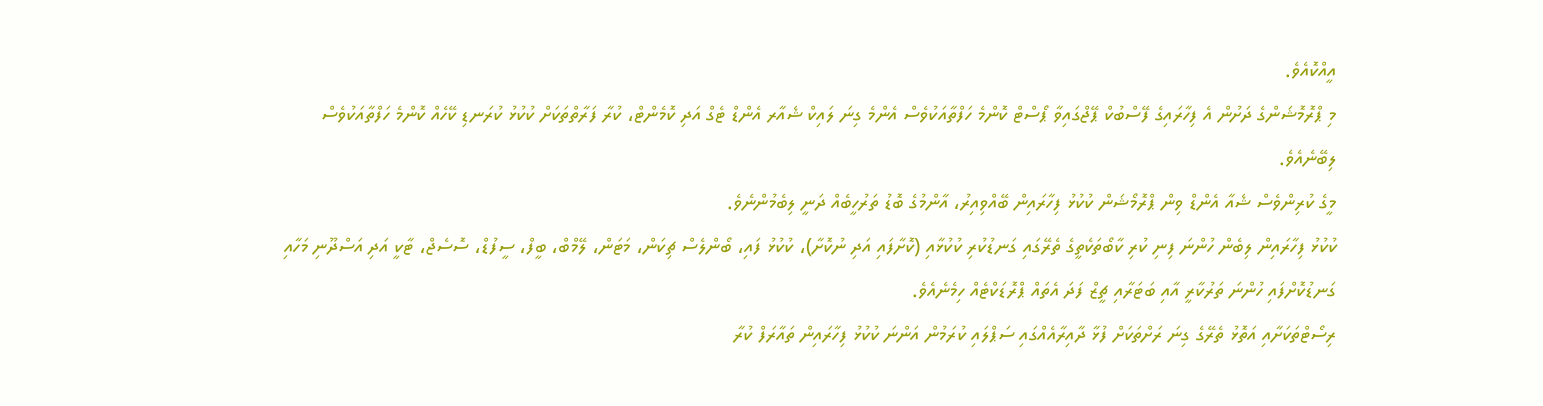އީއްކޮއެވެ.
މި ޕްރޮމޮޝަންގެ ދަށުން އެ ފިހާރައިގެ ފޭސްބުކް ޕޭޖްގައިވާ ޕޯސްޓް ކޮންމެ ހަފްތާއަކުވެސް އެންމެ ގިނަ ލައިކް ޝެއާރ އެންޑް ޓެގް އަދި ކޮމެންޓް، ކުރާ ފަރާތްތަކަށް ކުކުޅު ކުރަނޑި ކޭހެއް ކޮންމެ ހަފްތާއަކުވެސް ލިބޭނެއެވެ.
މީގެ ކުރިންވެސް ޝެއާ އެންޑް ވިން ޕްރޮމޯޝަން ކުކުޅު ފިހާރައިން ބޭއްވިއިރު، އާންމުގެ ބޮޑު ތަރުހީބެއް ދަނީ ލިބެމުންނެވެ.
ކުކުޅު ފިހާރައިން ލިބެން ހުންނަ ފިނި ކުރި ކާބޯތަކެތީގެ ތެރޭގައި ގަނޑުކުރި ކުކުޅާއި (ކޮށާފައި އަދި ނުކޮށާ)، ކުކުޅު ފައި، ބޯންލެސް ޗިކަން، މަޓަން، ލޭމްބް، ބީފް، ސީފުޑް، ސޮސެޖް، ޓާކީ އަދި އަސްދޫނި މަހާއި ގަނޑުކޮށްފައި ހުންނަ ތަރުކާރީ އާއި ބަޓަރާއި ޗީޒް ފަދަ އެތައް ޕްރޮޑަކްޓެއް ހިމެނެއެވެ.
ރިސޯޓްތަކަށާއި އަތޮޅު ތެރޭގެ ގިނަ ރަށްތަކަށް ފުޅާ ދާއިރާއެއްގައި ސަޕްލައި ކުރަމުން އަންނަ ކުކުޅު ފިހާރައިން ތައާރަފް ކުރާ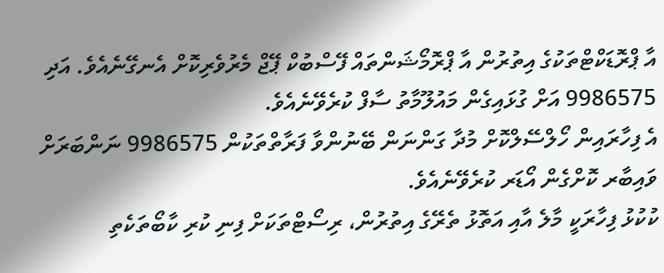އާ ޕްރޮޑަކްޓްތަކުގެ އިތުރުން އާ ޕްރޮމޯޝަންތައް ފޭސްބުކް ޕޭޖް މެރުވެރިކޮށް އެނގޭނެއެވެ. އަދި 9986575 އަށް ގުޅައިގެން މައުލޫމާތު ސާފް ކުރެވޭނެއެވެ.
އެ ފިހާރައިން ހޯލްސޭލްކޮށް މުދާ ގަންނަން ބޭނުންވާ ފަރާތްތަކުން 9986575 ނަންބަރަށް ވައިބާރ ކޮށްގެން އޯޑަރ ކުރެވޭނެއެވެ.
ކުކުޅު ފިހާރަކީ މާލެ އާއި އަތޮޅު ތެރޭގެ އިތުރުން، ރިސޯޓްތަކަށް ފިނި ކުރި ކާބޯތަކެތި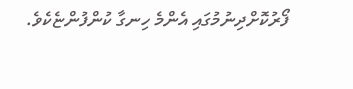ފޯރުކޮށްދިނުމުގައި އެންމެ ހިނގާ ކުންފުންޏެކެވެ.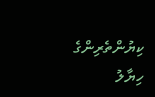ކިޔުންތެރިންގެ ހިޔާލު